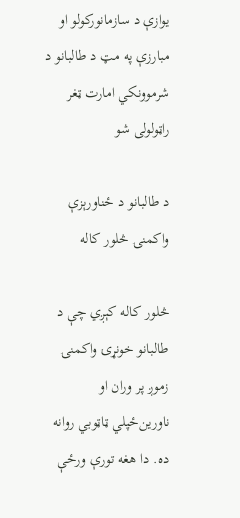یوازې د سازمانورکولو او مبارزې په مټ د طالبانو د شرموونکي امارت ټغر راټولولی شو

د طالبانو د ځناورېزې واکمنۍ څلور کاله

څلور کاله کېږي چې د طالبانو خونړۍ واکمنۍ زموږ پر وران او ناورین‌ځپلي ټاټوبي روانه ده. دا هغه تورې ورځې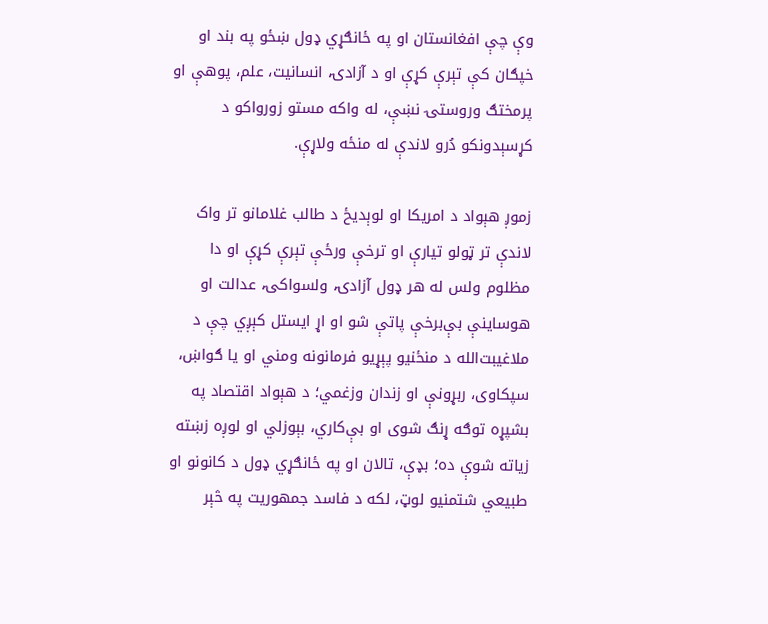وې چې افغانستان او په ځانګړي ډول ښځو په بند او خپګان کې تېرې کړې او د آزادۍ، انسانیت، علم، پوهې او پرمختګ وروستۍ نښې، له واکه مستو زورواکو د کړسېدونکو دُرو لاندې له منځه ولاړې.

زموږ هېواد د امریکا او لوېدیځ د طالب غلامانو تر واک لاندې تر ټولو تیارې او ترخې ورځې تېرې کړې او دا مظلوم ولس له هر ډول آزادۍ، ولسواکۍ، عدالت او هوساینې بې‌برخې پاتې شو او اړ ایستل کېږي چې د ملاغیبت‌الله د منځنیو پېړیو فرمانونه ومني او یا ګواښ، سپکاوی، ربړونې او زندان وزغمي؛ د هېواد اقتصاد په بشپړه توګه ړنګ شوی او بې‌کاري، بېوزلي او لوږه زښته زیاته شوې ده؛ بډې، تالان او په ځانګړي ډول د کانونو او طبیعي شتمنیو لوټ، لکه د فاسد جمهوریت په څېر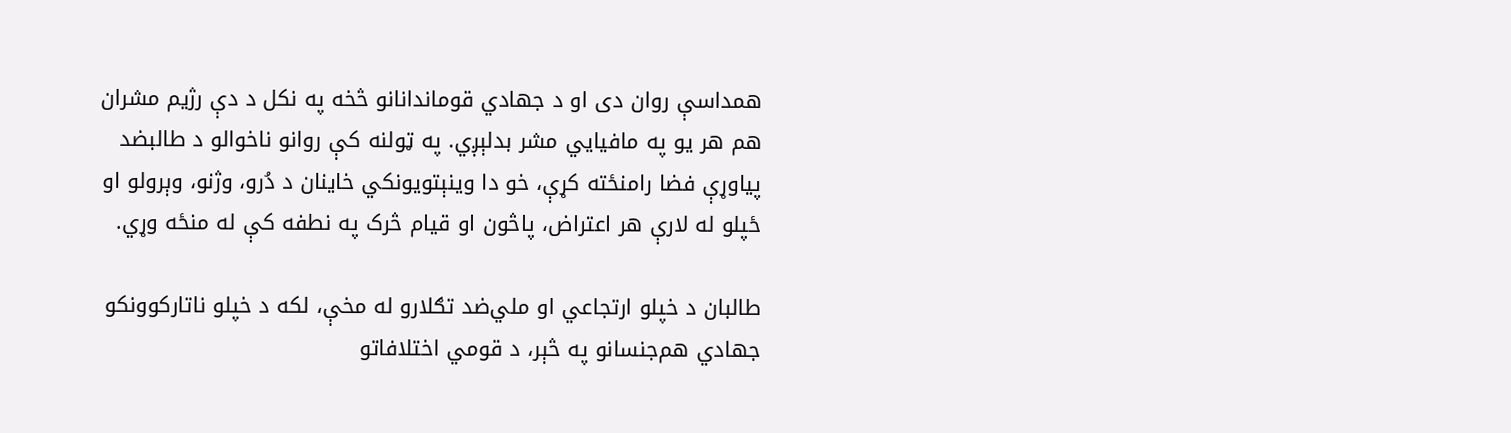همداسې روان دی او د جهادي قوماندانانو څخه په نکل د دې رژيم مشران هم هر یو په مافیايي مشر بدلېږي. په ټولنه کې روانو ناخوالو د طالبضد پیاوړې فضا رامنځته کړې، خو دا وینېتویونکي خاینان د دُرو، وژنو، وېرولو او ځپلو له لارې هر اعتراض، پاڅون او قیام څرک په نطفه کې له منځه وړي.

طالبان د خپلو ارتجاعي او ملي‌ضد تګلارو له مخې، لکه د خپلو ناتارکوونکو جهادي هم‌جنسانو په څېر، د قومي اختلافاتو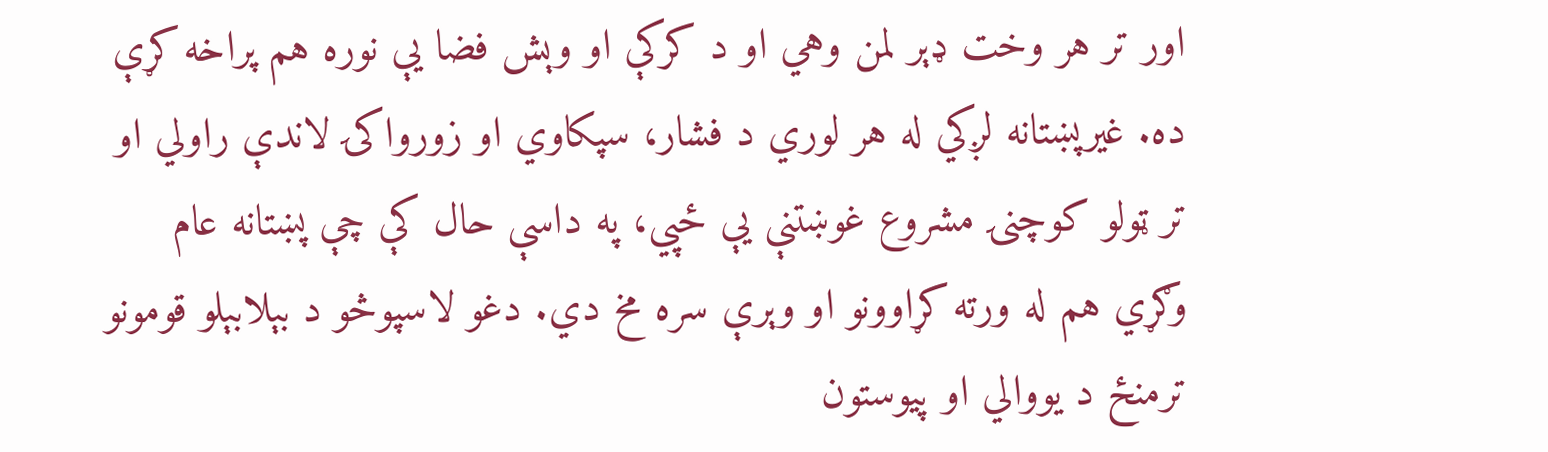اور تر هر وخت ډېر لمن وهي او د کرکې او وېش فضا یې نوره هم پراخه کړې ده. غیرپښتانه لږکي له هر لوري د فشار، سپکاوي او زورواکۍ لاندې راولي او تر ټولو کوچنۍ مشروع غوښتنې یې ځپي، په داسې حال کې چې پښتانه عام وګړي هم له ورته کړاوونو او وېرې سره مخ دي. دغو لاسپوڅو د بېلابېلو قومونو ترمنځ د یووالي او پیوستون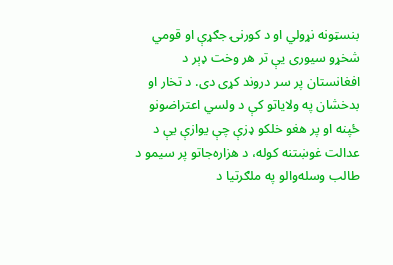بنسټونه نړولي او د کورنۍ جګړې او قومي شخړو سیوری یې تر هر وخت ډېر د افغانستان پر سر دروند کړی دی. د تخار او بدخشان په ولایاتو کې د ولسي اعتراضونو ځپنه او پر هغو خلکو ډزې چې یوازې یې د عدالت غوښتنه کوله، د هزاره‌جاتو پر سیمو د طالب وسله‌والو په ملګرتیا د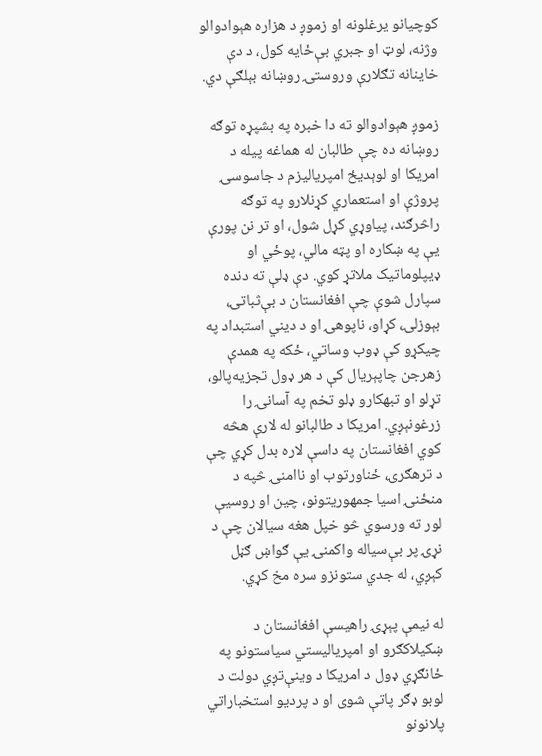کوچیانو یرغلونه او زموږ د هزاره هېوادوالو وژنه، لوټ او جبري بې‌ځایه کول، د دې خاینانه تګلارې وروستۍ روښانه بېلګې دي.

زموږ هېوادوالو ته دا خبره په بشپړه توګه روښانه ده چې طالبان له هماغه پیله د امریکا او لوېدیځ امپریالیزم د جاسوسۍ پروژې او استعماري کړنلارو په توګه راڅرګند، پیاوړي کړل شول، او تر نن پورې یې په ښکاره او پټه مالي، پوځي او ډیپلوماتیک ملاتړ کوي. دې ډلې ته دنده سپارل شوې چې افغانستان د بې‌ثباتۍ، بېوزلۍ، کړاو، ناپوهۍ او د دیني استبداد په چیکړو کې ډوب وساتي، ځکه په همدې زهرجن چاپېریال کې د هر ډول تجزیه‌پالو، تړلو او تبهکارو ډلو تخم په آسانۍ را زرغونېږي. امریکا د طالبانو له لارې هڅه کوي افغانستان په داسې لاره بدل کړي چې د ترهګرۍ، ځناورتوب او ناامنۍ څپه د منځنۍ اسیا جمهوریتونو، چین او روسیې لور ته ورسوي څو خپل هغه سیالان چې د نړۍ پر بې‌سیاله واکمنۍ یې ګواښ ګڼل کېږي، له جدي ستونزو سره مخ کړي.

له نیمې پېړۍ راهیسې افغانستان د ښکیلاکګرو او امپریالیستي سیاستونو په ځانګړي ډول د امریکا د وینې‌تږي دولت د لوبو ډګر پاتې شوی او د پردیو استخباراتي پلانونو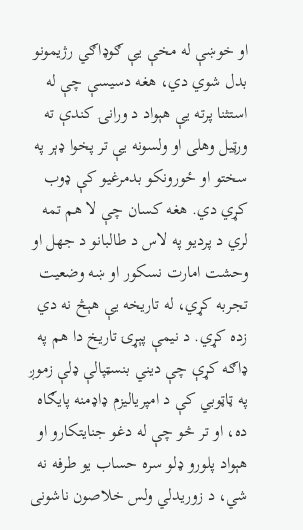او خوښې له مخې یې ګوډاګي رژیمونو بدل شوي دي، هغه دسیسې چې له استثنا پرته یې هېواد د ورانۍ کندې ته ورټیل وهلی او ولسونه یې تر پخوا ډېر په سختو او ځورونکو بدمرغیو کې ډوب کړي دي. هغه کسان چې لا هم تمه لري د پردیو په لاس د طالبانو د جهل او وحشت امارت نسکور او ښه وضعیت تجربه کړي، له تاریخه یې هېڅ نه دي زده کړي. د نیمې پېړۍ تاریخ دا هم په ډاګه کړې چې دیني بنسټپالې ډلې زموږ په ټاټوبي کې د امپریالیزم ډاډمنه پایګاه ده، او تر څو چې له دغو جنايتکارو او هېواد پلورو ډلو سره حساب یو طرفه نه شي، د زوریدلي ولس خلاصون ناشونی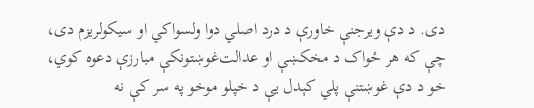دی. د دې ویرجنې خاورې د درد اصلي دوا ولسواکي او سیکولریزم دی، چې که هر ځواک د مخکښې او عدالت‌غوښتونکې مبارزې دعوه کوي، خو د دې غوښتنې پلي کېدل یې د خپلو موخو په سر کې نه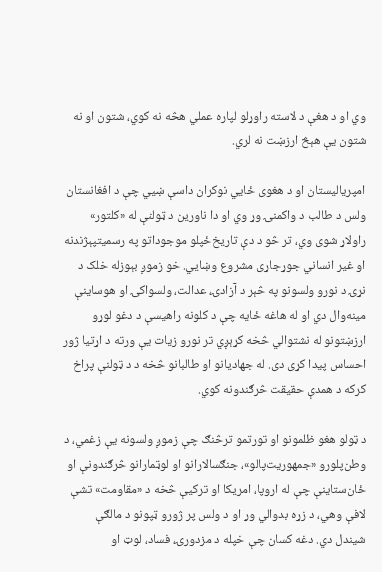وي او د هغې د لاسته راوړلو لپاره عملي هڅه نه کوي، شتون او نه شتون یې هېڅ ارزښت نه لري.

امپریالیستان او د هغوی ځایي نوکران داسې ښيي چې د افغانستان ولس د طالب د واکمنۍ وړ وي او دا ناورین د ټولنې له «کلتور» راولاړ شوی وي، تر څو د دې تاریخ‌ځپلو موجوداتو په رسمیتپېژندنه او غیر انساني جوړجاړی مشروع وښایي. خو زموږ بېوزله خلک د نړۍ د نورو ولسونو په څېر د آزادۍ، عدالت، ولسواکۍ او هوساینې مینه‌وال دي او له هاغه ځایه چې د کلونه راهیسې د دغو لوړو ارزښتونو له نشتوالي څخه کړېږي تر نورو زیات یې ورته د اړتیا ژور احساس پیدا کړی دی. له جهاديانو او طالبانو څخه د د ټولنې پراخ کرکه د همدې حقیقت څرګندونه کوي.

د ټولو هغو ظلمونو او تورتمو ترڅنګ چې زموږ ولسونه یې زغمي، د وطن‌پلورو «جمهوریت‌پالو»، جنګسالارانو او لوټمارانو څرګندونې او ځان‌ستاينې چې له اروپا، امریکا او ترکیې څخه د «مقاومت» تشې لافې وهي، د زړه بدوالي وړ او د ولس پر ژورو ټپونو د مالګې شیندل دي. دغه کسان چې خپله د مزدورۍ، فساد، لوټ او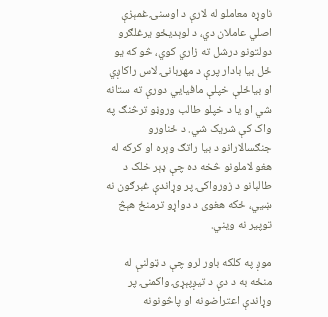ناوړه معاملو له لارې د اوسنۍ غمېزې اصلي عاملان دي، د لوېدیځو یرغلګرو دولتونو درشل ته زاري کوي، څو که یو ځل بیا بادار پرې د مهربانۍ لاس راکاږي او بیاځلې خپلې مافیايي دورې ته ستانه شي او یا د خپلو طالب وروڼو ترڅنګ په واک کې شریک شي. د ځناورو جنګسالارانو د بیا راتګ وېره او کرکه له هغو لاملونو څخه ده چې ډېر خلک د طالبانو د زورواکۍ پر وړاندې غبرګون نه ښيي، ځکه هغوی د دواړو ترمنځ هېڅ توپیر نه ویني.

موږ په کلکه باور لرو چې د ټولنې له منځه به د دې د تیږپېړۍ واکمنۍ پر وړاندې اعتراضونه او پاڅونونه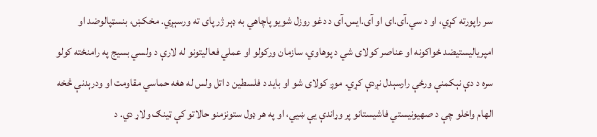سر راپورته کړي، او د سي.آی.ای او آی.ايس.آی د دغو روزل شویو پاچاهي به ډېر ژر پای ته ورسېږي. مخکښ، بنسټپالوضد او امپریالیستيضد ځواکونه او عناصر کولای شي د پوهاوي، سازمان ورکولو او عملي فعالیتونو له لارې د ولسي بسیج په رامنځته کولو سره د دې نېکمنې ورځې رارسېدل نږدې کړي. موږ کولای شو او باید د فلسطین د اتل ولس له هغه حماسي مقاومت او ودرېدنې څخه الهام واخلو چې د صهیونیستي فاشیستانو پر وړاندې یې ښيي، او په هر ډول ستونزمنو حالاتو کې ټينګ ولاړ دي. د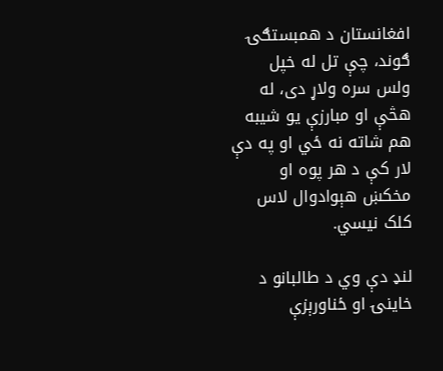افغانستان د همبستګۍ ګوند، چې تل له خپل ولس سره ولاړ دی، له هڅې او مبارزې یو شیبه هم شاته نه ځي او په دې لار کې د هر پوه او مخکښ هېوادوال لاس کلک نیسي.

لنډ دې وي د طالبانو د خاینۍ او ځناورېزې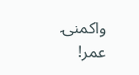واکمنۍ عمر!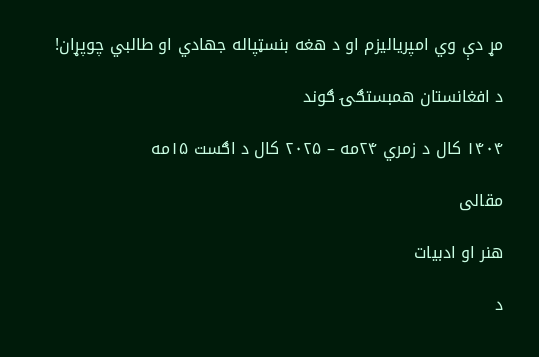مړ دې وي امپریالیزم او د هغه بنسټپاله جهادي او طالبي چوپړان!

د افغانستان همبستګۍ ګوند

۱۴۰۴ کال د زمري ۲۴مه – ۲۰۲۵ کال د اګست ۱۵مه

مقالی

هنر او ادبیات

د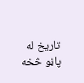تاریخ له پاڼو څخه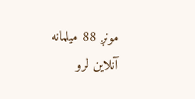مونږ 88 میلمانه آنلاین لرو